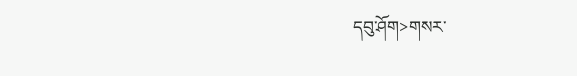དབུ་ཤོག>གསར་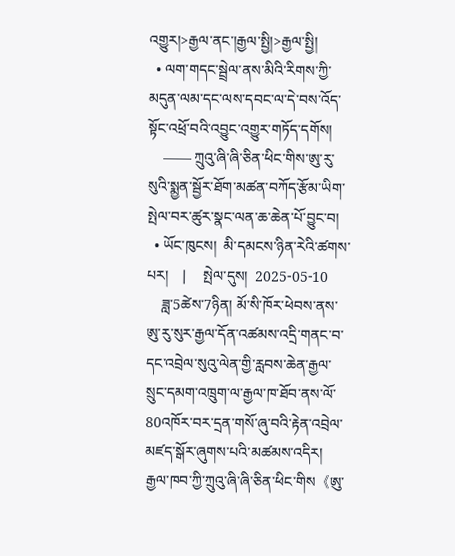འགྱུར།>རྒྱལ་ནང་།རྒྱལ་སྤྱི།>རྒྱལ་སྤྱི།
  • ལག་གདང་སྦྲེལ་ནས་མིའི་རིགས་ཀྱི་མདུན་ལམ་དང་ལས་དབང་ལ་དེ་བས་འོད་སྟོང་འཕྲོ་བའི་འབྱུང་འགྱུར་གཏོད་དགོས།
    —— ཀྲུའུ་ཞི་ཞི་ཅིན་ཕིང་གིས་ཨུ་རུ་སུའི་སྨྱན་སྦྱོར་ཐོག་མཚན་བཀོད་རྩོམ་ཡིག་སྤེལ་བར་ཚུར་སྣང་ལན་ཆ་ཆེན་པོ་བྱུང་བ།
  • ཡོང་ཁུངས།  མི་དམངས་ཉིན་རེའི་ཚགས་པར།    |     སྤེལ་དུས།  2025-05-10
    ཟླ་5ཚེས་7ཉིན། མོ་སི་ཁོར་ཕེབས་ནས་ཨུ་རུ་སུར་རྒྱལ་དོན་འཚམས་འདྲི་གནང་བ་དང་འབྲེལ་སུའུ་ལེན་གྱི་རླབས་ཆེན་རྒྱལ་སྲུང་དམག་འཁྲུག་ལ་རྒྱལ་ཁ་ཐོབ་ནས་ལོ་80འཁོར་བར་དྲན་གསོ་ཞུ་བའི་རྟེན་འབྲེལ་མཛད་སྒོར་ཞུགས་པའི་མཚམས་འདིར། རྒྱལ་ཁབ་ཀྱི་ཀྲུའུ་ཞི་ཞི་ཅིན་ཕིང་གིས《ཨུ་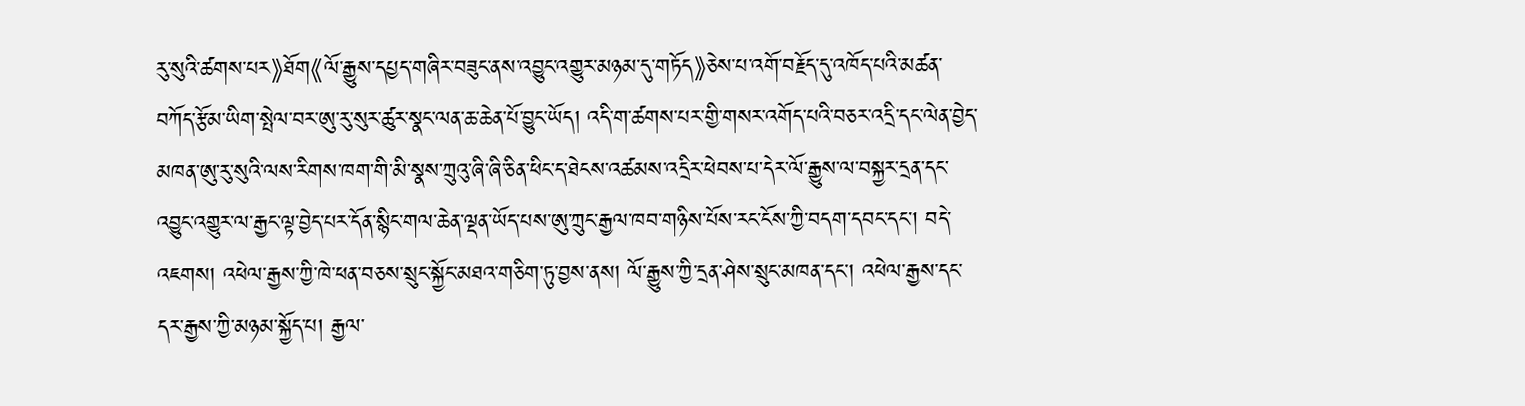རུ་སུའི་ཚགས་པར》ཐོག《ལོ་རྒྱུས་དཔྱད་གཞིར་བཟུང་ནས་འབྱུང་འགྱུར་མཉམ་དུ་གཏོད》ཅེས་པ་འགོ་བརྗོད་དུ་འཁོད་པའི་མཚན་བཀོད་རྩོམ་ཡིག་སྤེལ་བར་ཨུ་རུ་སུར་ཚུར་སྣང་ལན་ཆ་ཆེན་པོ་བྱུང་ཡོད། འདི་ག་ཚགས་པར་གྱི་གསར་འགོད་པའི་བཅར་འདྲི་དང་ལེན་བྱེད་མཁན་ཨུ་རུ་སུའི་ལས་རིགས་ཁག་གི་མི་སྣས་ཀྲུའུ་ཞི་ཞི་ཅིན་ཕིང་ད་ཐེངས་འཚམས་འདྲིར་ཕེབས་པ་དེར་ལོ་རྒྱུས་ལ་བསྐྱར་དྲན་དང་འབྱུང་འགྱུར་ལ་རྒྱང་ལྟ་བྱེད་པར་དོན་སྙིང་གལ་ཆེན་ལྡན་ཡོད་པས་ཨུ་ཀྲུང་རྒྱལ་ཁབ་གཉིས་པོས་རང་ངོས་ཀྱི་བདག་དབང་དང་། བདེ་འཇགས། འཕེལ་རྒྱས་ཀྱི་ཁེ་ཕན་བཅས་སྲུང་སྐྱོང་མཐའ་གཅིག་ཏུ་བྱས་ནས། ལོ་རྒྱུས་ཀྱི་དྲན་ཤེས་སྲུང་མཁན་དང་། འཕེལ་རྒྱས་དང་དར་རྒྱས་ཀྱི་མཉམ་སྐྱོད་པ། རྒྱལ་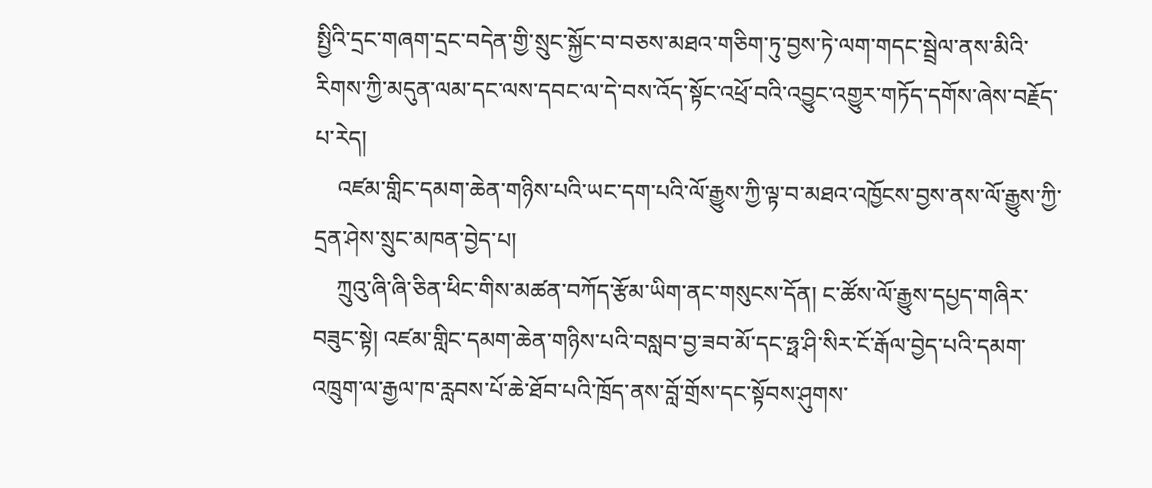སྤྱིའི་དྲང་གཞག་དྲང་བདེན་གྱི་སྲུང་སྐྱོང་བ་བཅས་མཐའ་གཅིག་ཏུ་བྱས་ཏེ་ལག་གདང་སྦྲེལ་ནས་མིའི་རིགས་ཀྱི་མདུན་ལམ་དང་ལས་དབང་ལ་དེ་བས་འོད་སྟོང་འཕྲོ་བའི་འབྱུང་འགྱུར་གཏོད་དགོས་ཞེས་བརྗོད་པ་རེད།
    འཛམ་གླིང་དམག་ཆེན་གཉིས་པའི་ཡང་དག་པའི་ལོ་རྒྱུས་ཀྱི་ལྟ་བ་མཐའ་འཁྱོངས་བྱས་ནས་ལོ་རྒྱུས་ཀྱི་དྲན་ཤེས་སྲུང་མཁན་བྱེད་པ།
    ཀྲུའུ་ཞི་ཞི་ཅིན་ཕིང་གིས་མཚན་བཀོད་རྩོམ་ཡིག་ནང་གསུངས་དོན། ང་ཚོས་ལོ་རྒྱུས་དཔྱད་གཞིར་བཟུང་སྟེ། འཛམ་གླིང་དམག་ཆེན་གཉིས་པའི་བསླབ་བྱ་ཟབ་མོ་དང་ཧྥ་ཤི་སིར་ངོ་རྒོལ་བྱེད་པའི་དམག་འཁྲུག་ལ་རྒྱལ་ཁ་རླབས་པོ་ཆེ་ཐོབ་པའི་ཁྲོད་ནས་བློ་གྲོས་དང་སྟོབས་ཤུགས་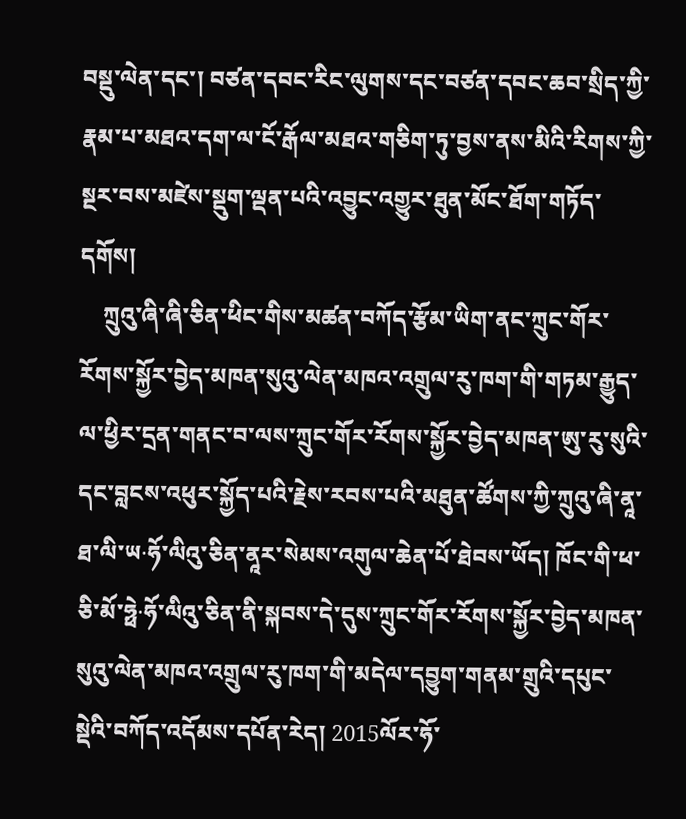བསྡུ་ལེན་དང་། བཙན་དབང་རིང་ལུགས་དང་བཙན་དབང་ཆབ་སྲིད་ཀྱི་རྣམ་པ་མཐའ་དག་ལ་ངོ་རྒོལ་མཐའ་གཅིག་ཏུ་བྱས་ནས་མིའི་རིགས་ཀྱི་སྔར་བས་མཛེས་སྡུག་ལྡན་པའི་འབྱུང་འགྱུར་ཐུན་མོང་ཐོག་གཏོད་དགོས།
    ཀྲུའུ་ཞི་ཞི་ཅིན་ཕིང་གིས་མཚན་བཀོད་རྩོམ་ཡིག་ནང་ཀྲུང་གོར་རོགས་སྐྱོར་བྱེད་མཁན་སུའུ་ལེན་མཁའ་འགྲུལ་རུ་ཁག་གི་གཏམ་རྒྱུད་ལ་ཕྱིར་དྲན་གནང་བ་ལས་ཀྲུང་གོར་རོགས་སྐྱོར་བྱེད་མཁན་ཨུ་རུ་སུའི་དང་བླངས་འཕུར་སྐྱོད་པའི་རྗེས་རབས་པའི་མཐུན་ཚོགས་ཀྱི་ཀྲུའུ་ཞི་ནཱ་ཐ་ལི་ཡ·ཧོ་ལིའུ་ཅིན་ནཱར་སེམས་འགུལ་ཆེན་པོ་ཐེབས་ཡོད། ཁོང་གི་ཕ་ཅི་མོ་ཧྥེ·ཧོ་ལིའུ་ཅིན་ནི་སྐབས་དེ་དུས་ཀྲུང་གོར་རོགས་སྐྱོར་བྱེད་མཁན་སུའུ་ལེན་མཁའ་འགྲུལ་རུ་ཁག་གི་མདེལ་དབྱུག་གནམ་གྲུའི་དཔུང་སྡེའི་བཀོད་འདོམས་དཔོན་རེད། 2015ལོར་ཧོ་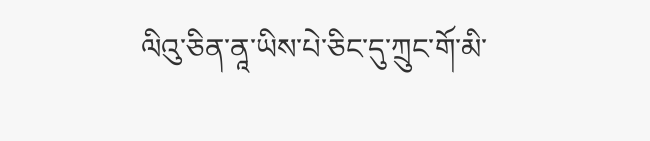ལིའུ་ཅིན་ནཱ་ཡིས་པེ་ཅིང་དུ་ཀྲུང་གོ་མི་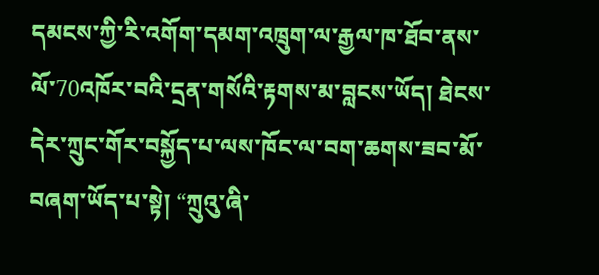དམངས་ཀྱི་རི་འགོག་དམག་འཁྲུག་ལ་རྒྱལ་ཁ་ཐོབ་ནས་ལོ་70འཁོར་བའི་དྲན་གསོའི་རྟགས་མ་བླངས་ཡོད། ཐེངས་དེར་ཀྲུང་གོར་བསྐྱོད་པ་ལས་ཁོང་ལ་བག་ཆགས་ཟབ་མོ་བཞག་ཡོད་པ་སྟེ། “ཀྲུའུ་ཞི་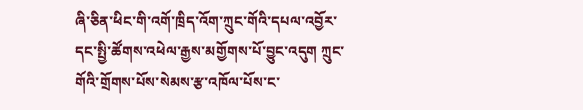ཞི་ཅིན་ཕིང་གི་འགོ་ཁྲིད་འོག་ཀྲུང་གོའི་དཔལ་འབྱོར་དང་སྤྱི་ཚོགས་འཕེལ་རྒྱས་མགྱོགས་པོ་བྱུང་འདུག ཀྲུང་གོའི་གྲོགས་པོས་སེམས་རྩ་འཁོལ་པོས་ང་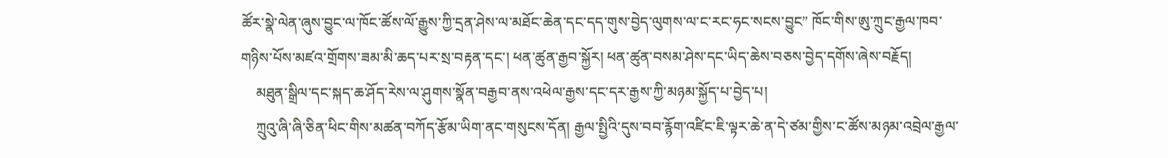ཚོར་སྣེ་ལེན་ཞུས་བྱུང་ལ་ཁོང་ཚོས་ལོ་རྒྱུས་ཀྱི་དྲན་ཤེས་ལ་མཐོང་ཆེན་དང་དད་གུས་བྱེད་ལུགས་ལ་ང་རང་ཧང་སངས་བྱུང” ཁོང་གིས་ཨུ་ཀྲུང་རྒྱལ་ཁབ་གཉིས་པོས་མཛའ་གྲོགས་ཟམ་མི་ཆད་པར་སྲ་བརྟན་དང་། ཕན་ཚུན་རྒྱབ་སྐྱོར། ཕན་ཚུན་བསམ་ཤེས་དང་ཡིད་ཆེས་བཅས་བྱེད་དགོས་ཞེས་བརྗོད།
    མཐུན་སྒྲིལ་དང་སྐད་ཆ་ཤོད་རེས་ལ་ཤུགས་སྣོན་བརྒྱབ་ནས་འཕེལ་རྒྱས་དང་དར་རྒྱས་ཀྱི་མཉམ་སྐྱོད་པ་བྱེད་པ།
    ཀྲུའུ་ཞི་ཞི་ཅིན་ཕིང་གིས་མཚན་བཀོད་རྩོམ་ཡིག་ནང་གསུངས་དོན། རྒྱལ་སྤྱིའི་དུས་བབ་རྙོག་འཛིང་ཇི་ལྟར་ཆེ་ན་དེ་ཙམ་གྱིས་ང་ཚོས་མཉམ་འབྲེལ་རྒྱལ་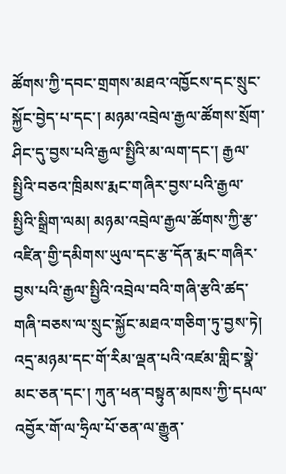ཚོགས་ཀྱི་དབང་གྲགས་མཐའ་འཁྱོངས་དང་སྲུང་སྐྱོང་བྱེད་པ་དང་། མཉམ་འབྲེལ་རྒྱལ་ཚོགས་སྲོག་ཤིང་དུ་བྱས་པའི་རྒྱལ་སྤྱིའི་མ་ལག་དང་། རྒྱལ་སྤྱིའི་བཅའ་ཁྲིམས་རྨང་གཞིར་བྱས་པའི་རྒྱལ་སྤྱིའི་སྒྲིག་ལམ། མཉམ་འབྲེལ་རྒྱལ་ཚོགས་ཀྱི་རྩ་འཛིན་གྱི་དམིགས་ཡུལ་དང་རྩ་དོན་རྨང་གཞིར་བྱས་པའི་རྒྱལ་སྤྱིའི་འབྲེལ་བའི་གཞི་རྩའི་ཚད་གཞི་བཅས་ལ་སྲུང་སྐྱོང་མཐའ་གཅིག་ཏུ་བྱས་ཏེ། འདྲ་མཉམ་དང་གོ་རིམ་ལྡན་པའི་འཛམ་གླིང་སྣེ་མང་ཅན་དང་། ཀུན་ཕན་བསྟུན་མཁས་ཀྱི་དཔལ་འབྱོར་གོ་ལ་ཧྲིལ་པོ་ཅན་ལ་རྒྱུན་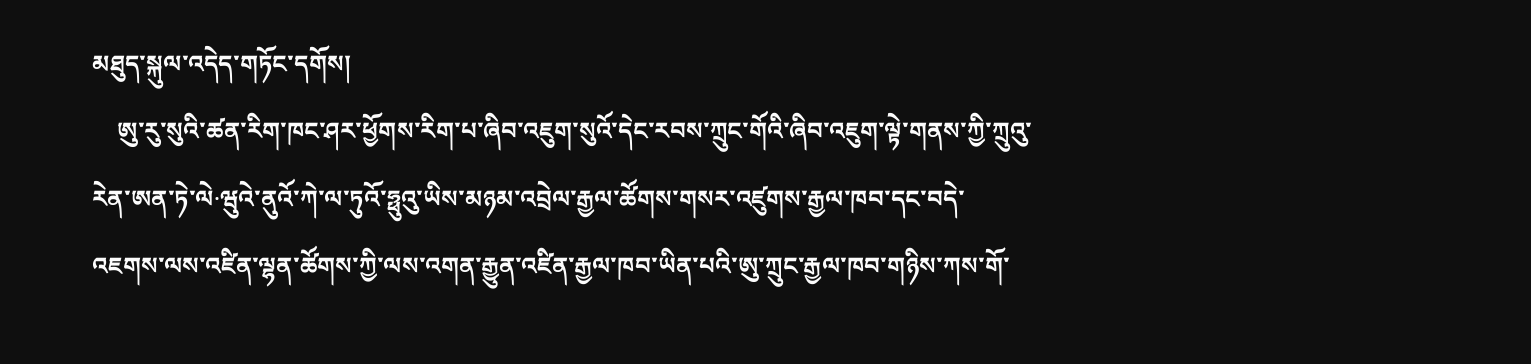མཐུད་སྐུལ་འདེད་གཏོང་དགོས།
    ཨུ་རུ་སུའི་ཚན་རིག་ཁང་ཤར་ཕྱོགས་རིག་པ་ཞིབ་འཇུག་སུའོ་དེང་རབས་ཀྲུང་གོའི་ཞིབ་འཇུག་ལྟེ་གནས་ཀྱི་ཀྲུའུ་རེན་ཨན་ཏེ་ལེ·ཝུའེ་ནུའོ་ཀེ་ལ་ཏུའོ་ཧྥུའུ་ཡིས་མཉམ་འབྲེལ་རྒྱལ་ཚོགས་གསར་འཛུགས་རྒྱལ་ཁབ་དང་བདེ་འཇགས་ལས་འཛིན་ལྷན་ཚོགས་ཀྱི་ལས་འགན་རྒྱུན་འཛིན་རྒྱལ་ཁབ་ཡིན་པའི་ཨུ་ཀྲུང་རྒྱལ་ཁབ་གཉིས་ཀས་གོ་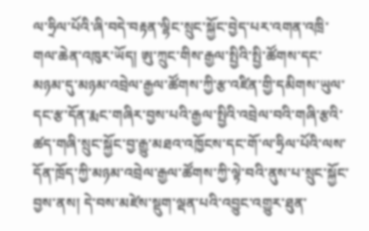ལ་ཧྲིལ་པོའི་ཞི་བདེ་བརྟན་ལྷིང་སྲུང་སྐྱོང་བྱེད་པར་འགན་འཁྲི་གལ་ཆེན་འཁུར་ཡོད། ཨུ་ཀྲུང་གིས་རྒྱལ་སྤྱིའི་སྤྱི་ཚོགས་དང་མཉམ་དུ་མཉམ་འབྲེལ་རྒྱལ་ཚོགས་ཀྱི་རྩ་འཛིན་གྱི་དམིགས་ཡུལ་དང་རྩ་དོན་རྨང་གཞིར་བྱས་པའི་རྒྱལ་སྤྱིའི་འབྲེལ་བའི་གཞི་རྩའི་ཚད་གཞི་སྲུང་སྐྱོང་བྱ་རྒྱུ་མཐའ་འཁྱོངས་དང་གོ་ལ་ཧྲིལ་པོའི་ལས་དོན་ཁྲོད་ཀྱི་མཉམ་འབྲེལ་རྒྱལ་ཚོགས་ཀྱི་ལྟེ་བའི་ནུས་པ་སྲུང་སྐྱོང་བྱས་ནས། དེ་བས་མཛེས་སྡུག་ལྡན་པའི་འབྱུང་འགྱུར་ཐུན་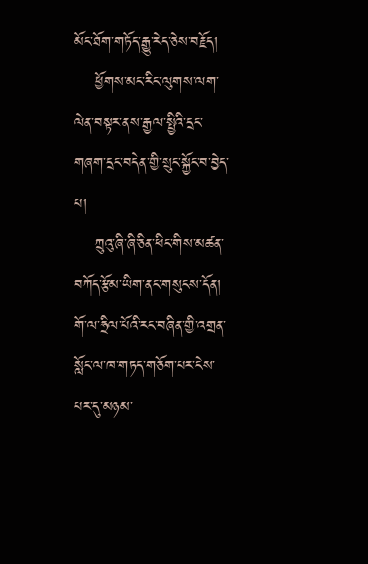མོང་ཐོག་གཏོད་རྒྱུ་རེད་ཅེས་བརྗོད།
    ཕྱོགས་མང་རིང་ལུགས་ལག་ལེན་བསྟར་ནས་རྒྱལ་སྤྱིའི་དྲང་གཞག་དྲང་བདེན་གྱི་སྲུང་སྐྱོང་བ་བྱེད་པ།
    ཀྲུའུ་ཞི་ཞི་ཅིན་ཕིང་གིས་མཚན་བཀོད་རྩོམ་ཡིག་ནང་གསུངས་དོན། གོ་ལ་ཧྲིལ་པོའི་རང་བཞིན་གྱི་འགྲན་སློང་ལ་ཁ་གཏད་གཅོག་པར་ངེས་པར་དུ་མཉམ་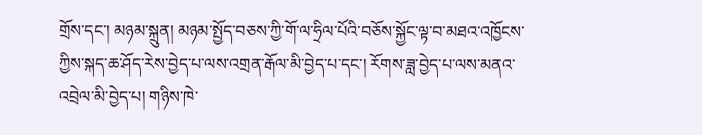གྲོས་དང་། མཉམ་སྐྲུན། མཉམ་སྤྱོད་བཅས་ཀྱི་གོ་ལ་ཧྲིལ་པོའི་བཅོས་སྐྱོང་ལྟ་བ་མཐའ་འཁྱོངས་ཀྱིས་སྐད་ཆ་ཤོད་རེས་བྱེད་པ་ལས་འགྲན་རྒོལ་མི་བྱེད་པ་དང་། རོགས་ཟླ་བྱེད་པ་ལས་མནའ་འབྲེལ་མི་བྱེད་པ། གཉིས་ཁེ་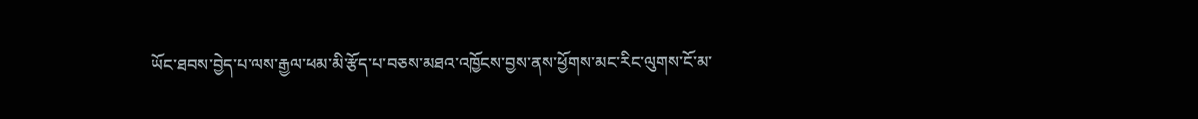ཡོང་ཐབས་བྱེད་པ་ལས་རྒྱལ་ཕམ་མི་རྩོད་པ་བཅས་མཐའ་འཁྱོངས་བྱས་ནས་ཕྱོགས་མང་རིང་ལུགས་ངོ་མ་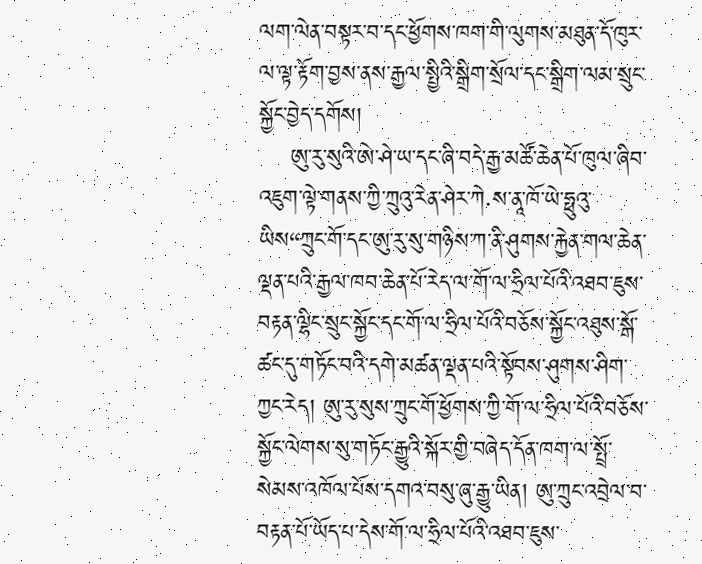ལག་ལེན་བསྟར་བ་དང་ཕྱོགས་ཁག་གི་ལུགས་མཐུན་དོ་ཁུར་ལ་ལྟ་རྟོག་བྱས་ནས་རྒྱལ་སྤྱིའི་སྒྲིག་སྲོལ་དང་སྒྲིག་ལམ་སྲུང་སྐྱོང་བྱེད་དགོས།
    ཨུ་རུ་སུའི་ཨེ་ཤེ་ཡ་དང་ཞི་བདེ་རྒྱ་མཚོ་ཆེན་པོ་ཁུལ་ཞིབ་འཇུག་ལྟེ་གནས་ཀྱི་ཀྲུའུ་རེན་ཤེར་ཀེ·ས་ནཱ་ཁོ་ཡེ་ཧྥུའུ་ཡིས“ཀྲུང་གོ་དང་ཨུ་རུ་སུ་གཉིས་ཀ་ནི་ཤུགས་རྐྱེན་གལ་ཆེན་ལྡན་པའི་རྒྱལ་ཁབ་ཆེན་པོ་རེད་ལ་གོ་ལ་ཧྲིལ་པོའི་འཐབ་ཇུས་བརྟན་ལྷིང་སྲུང་སྐྱོང་དང་གོ་ལ་ཧྲིལ་པོའི་བཅོས་སྐྱོང་འཐུས་སྒོ་ཚང་དུ་གཏོང་བའི་དགེ་མཚན་ལྡན་པའི་སྟོབས་ཤུགས་ཤིག་ཀྱང་རེད། ཨུ་རུ་སུས་ཀྲུང་གོ་ཕྱོགས་ཀྱི་གོ་ལ་ཧྲིལ་པོའི་བཅོས་སྐྱོང་ལེགས་སུ་གཏོང་རྒྱུའི་སྐོར་གྱི་བཞེད་དོན་ཁག་ལ་སྤྲོ་སེམས་འཁོལ་པོས་དགའ་བསུ་ཞུ་རྒྱུ་ཡིན། ཨུ་ཀྲུང་འབྲེལ་བ་བརྟན་པོ་ཡོད་པ་དེས་གོ་ལ་ཧྲིལ་པོའི་འཐབ་ཇུས་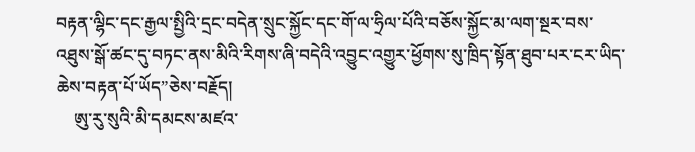བརྟན་ལྷིང་དང་རྒྱལ་སྤྱིའི་དྲང་བདེན་སྲུང་སྐྱོང་དང་གོ་ལ་ཧྲིལ་པོའི་བཅོས་སྐྱོང་མ་ལག་སྔར་བས་འཐུས་སྒོ་ཚང་དུ་བཏང་ནས་མིའི་རིགས་ཞི་བདེའི་འབྱུང་འགྱུར་ཕྱོགས་སུ་ཁྲིད་སྟོན་ཐུབ་པར་ངར་ཡིད་ཆེས་བརྟན་པོ་ཡོད”ཅེས་བརྗོད།
    ཨུ་རུ་སུའི་མི་དམངས་མཛའ་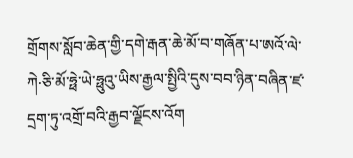གྲོགས་སློབ་ཆེན་གྱི་དགེ་རྒན་ཆེ་མོ་བ་གཞོན་པ་ཨའོ་ལེ་ཀེ·ཅི་མོ་ཧྥེ་ཡེ་ཧྥུའུ་ཡིས་རྒྱལ་སྤྱིའི་དུས་བབ་ཉིན་བཞིན་ཛ་དྲག་ཏུ་འགྲོ་བའི་རྒྱབ་ལྗོངས་འོག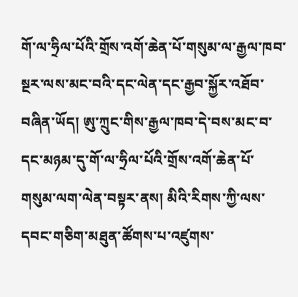གོ་ལ་ཧྲིལ་པོའི་གྲོས་འགོ་ཆེན་པོ་གསུམ་ལ་རྒྱལ་ཁབ་སྔར་ལས་མང་བའི་དང་ལེན་དང་རྒྱབ་སྐྱོར་འཐོབ་བཞིན་ཡོད། ཨུ་ཀྲུང་གིས་རྒྱལ་ཁབ་དེ་བས་མང་བ་དང་མཉམ་དུ་གོ་ལ་ཧྲིལ་པོའི་གྲོས་འགོ་ཆེན་པོ་གསུམ་ལག་ལེན་བསྟར་ནས། མིའི་རིགས་ཀྱི་ལས་དབང་གཅིག་མཐུན་ཚོགས་པ་འཛུགས་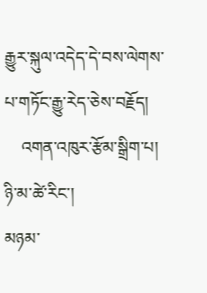རྒྱུར་སྐུལ་འདེད་དེ་བས་ལེགས་པ་གཏོང་རྒྱུ་རེད་ཅེས་བརྗོད།
    འགན་འཁུར་རྩོམ་སྒྲིག་པ། ཉི་མ་ཚེ་རིང་།
མཉམ་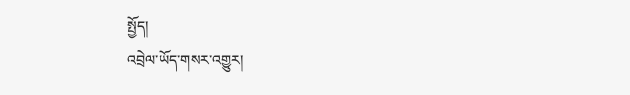སྤྱོད།
འབྲེལ་ཡོད་གསར་འགྱུར།